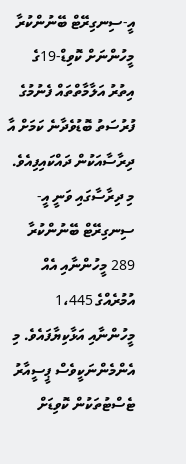އީ-ސިނގިރޭޓް ބޭނުންކުރާ މީހުންނަށް ކޮވިޑް-19ގެ އިތުރު އަލާމާތްތައް ފެނުމުގެ ފުރުސަތު ބޮޑުވެދާނެ ކަމަށް އާ ދިރާސާއަކުން ދައްކައިފިއެވެ.
މި ދިރާސާގައި ވަނީ އީ-ސިނގިރޭޓް ބޭނުންކުރާ 289 މީހުންނާއި އެއް އުމުރެއްގެ 1،445 މީހުންނާއި އަޅާކިޔާފައެވެ. މި އެންމެންނަކީވެސް ޕީސީއާރު ޓެސްޓުތަކުން ކޮވިޑަށް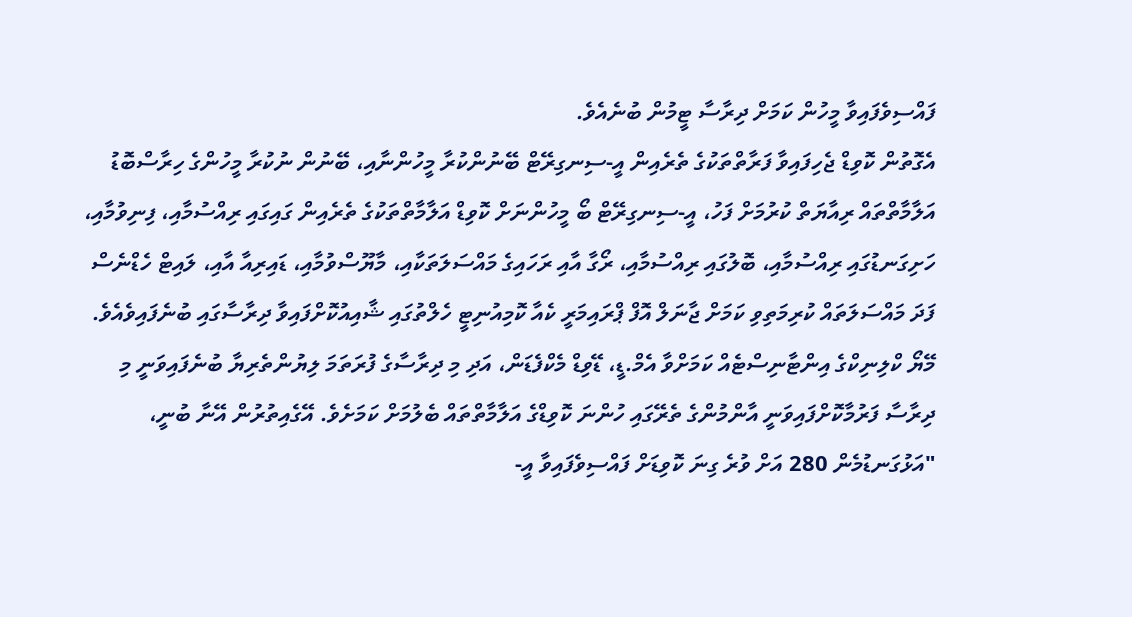ފައްސިވެފައިވާ މީހުން ކަމަށް ދިރާސާ ޓީމުން ބުނެއެވެ.
އެގޮތުން ކޮވިޑް ޖެހިފައިވާ ފަރާތްތަކުގެ ތެރެއިން އީ-ސިނގިރޭޓް ބޭނުންކުރާ މީހުންނާއި، ބޭނުން ނުކުރާ މީހުންގެ ހިރާސްބޮޑު އަލާމާތްތައް ރިއާޔަތް ކުރުމަށް ފަހު، އީ-ސިނގިރޭޓް ބޯ މީހުންނަށް ކޮވިޑް އަލާމާތްތަކުގެ ތެރެއިން ގައިގައި ރިއްސުމާއި، ފިނިވުމާއި، ހަށިގަނޑުގައި ރިއްސުމާއި، ބޮލުގައި ރިއްސުމާއި، ރޯގާ އާއި ރަހައިގެ މައްސަލަތަކާއި، މާޔޫސްވުމާއި، ޑައިރިއާ އާއި، ލައިޓް ހެޑްނެސް ފަދަ މައްސަލަތައް ކުރިމަތިވި ކަމަށް ޖާނަލް އޮފް ޕްރައިމަރީ ކެއާ ކޮމިއުނިޓީ ހެލްތުގައި ޝާއިއުކޮށްފައިވާ ދިރާސާގައި ބުނެފައިވެއެވެ.
މޭޔޯ ކްލިނިކްގެ އިންޓާނިސްޓެއް ކަމަށްވާ އެމް.ޑީ، ޑޭވިޑް މެކްފެޑަން، އަދި މި ދިރާސާގެ ފުރަތަމަ ލިޔުންތެރިޔާ ބުނެފައިވަނީ މި ދިރާސާ ފަރުމާކޮށްފައިވަނީ އާންމުންގެ ތެރޭގައި ހުންނަ ކޮވިޑްގެ އަލާމާތްތައް ބެލުމަށް ކަމަށެވެ. އޭގެއިތުރުން އޭނާ ބުނީ،
"އަޅުގަނޑުމެން 280 އަށް ވުރެ ގިނަ ކޮވިޑަށް ފައްސިވެފައިވާ އީ-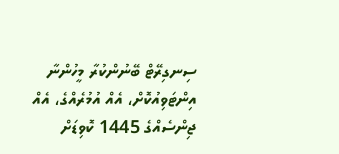ސިނގިރޭޓް ބޭނުންކުރާ މީހުންނާ އިންޓަވިއުކޮށް، އެއް އުމުރެއްގެ، އެއް ޖިންސެއްގެ 1445 ކޮވިޑަށް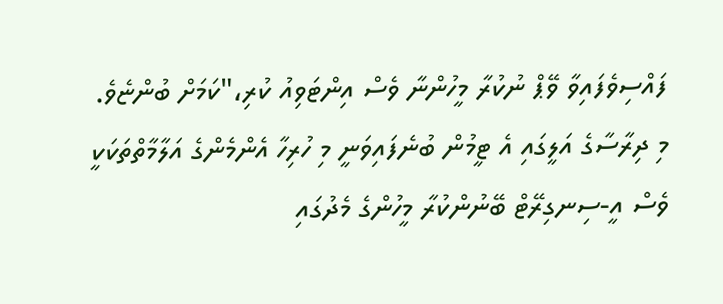ފައްސިވެފައިވާ ވޭޕް ނުކުރާ މީހުންނާ ވެސް އިންޓަވިއު ކުރި،"ކަމަށް ބުންޏެވެ.
މި ދިރާސާގެ އަލީގައި އެ ޓީމުން ބުނެފައިވަނީ މި ހުރިހާ އެންމެންގެ އަލާމާތްތަކަކީ ވެސް އީ-ސިނގިރޭޓް ބޭނުންކުރާ މީހުންގެ މެދުގައި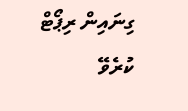ގިނައިން ރިޕޯޓް ކުރެވޭ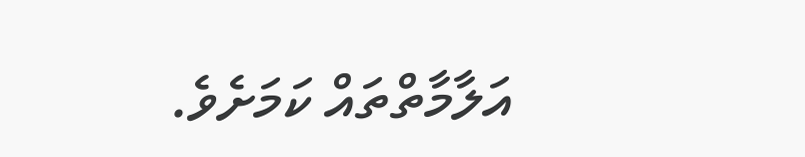އަލާމާތްތައް ކަމަށެވެ.